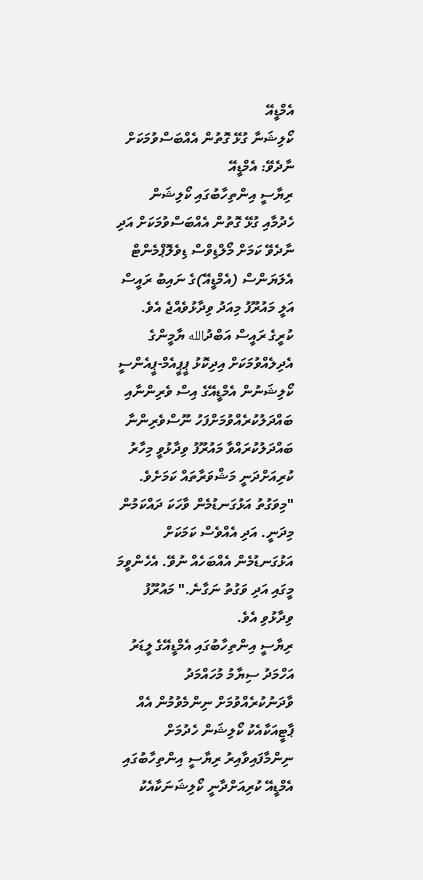އެމްޑީއޭ
ކޯލިޝަނާ ގުޅޭ ގޮތުން އެއްބަސްވުމަކަށް ނާދެވޭ: އެމްޑީއޭ
ރިޔާސީ އިންތިހާބުގައި ކޯލިޝަން ހެދުމާއި ގުޅޭ ގޮތުން އެއްބަސްވުމަކަށް އަދި ނާދެވޭ ކަމަށް މޯލްޑިވްސް ޑިވެލޮޕްމެންޓް އެލަޔަންސް (އެމްޑީއޭ)ގެ ނައިބު ރައީސް އަލީ މައުރޫފު މިއަދު ވިދާޅުވެއްޖެ އެވެ.
ކުރީގެ ރައީސް އަބްދުالله ޔާމީންގެ އެދިލެއްވުމަކަށް އިދިކޮޅު ޕީޕީއެމް-ޕީއެންސީ ކޯލިޝަނުން އެމްޑީއޭގެ އިސް ވެރިންނާއި ބައްދަލުކުރެއްވުމަށްފަހު ނޫސްވެރިންނާ ބައްދަލުކުރައްވާ މައުރޫފު ވިދާޅުވީ މިހާރު ކުރިއަށްދަނީ މަޝްވަރާތައް ކަމަށެވެ.
"މިވަގުތު އަޅުގަނޑުމެން ވާހަކަ ދައްކަމުން މިދަނީ. އަދި އެއްވެސް ކަމަކަށް އަޅުގަނޑުމެން އެއްބަހެއް ނުވޭ. އެހެންވީމަ މީގައި އަދި ވަގުތު ނަގާނެ." މައުރޫފު ވިދާޅުވި އެވެ.
ރިޔާސީ އިންތިހާބުގައި އެމްޑީއޭގެ ލީޑަރު އަހްމަދު ސިޔާމު މުހައްމަދު ވާދަނުކުރެއްވުމަށް ނިންމެވުމުން އެއް ޕާޓީއަކާއެކު ކޯލިޝަން ހެދުމަށް ނިންމާފައިވާއިރު ރިޔާސީ އިންތިހާބުގައި އެމްޑީއޭ ކުރިއަށްދާނީ ކޯލިޝަނަކާއެކު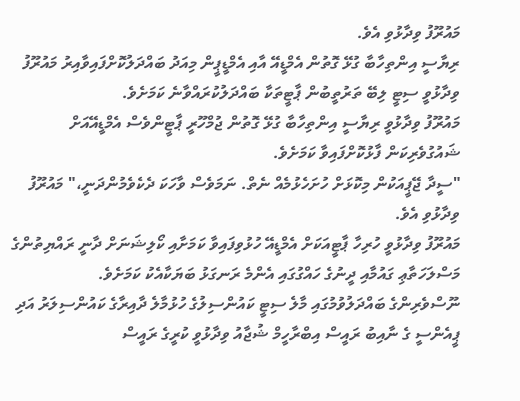މައުރޫފު ވިދާޅުވި އެވެ.
ރިޔާސީ އިންތިހާބާ ގުޅޭ ގޮތުން އެމްޑީއޭ އާއި އެމްޑީޕީން މިއަދު ބައްދަލުކޮށްފައިވާއިރު މައުރޫފު ވިދާޅުވީ ސިޓީ ލިބޭ ތަރުތީބުން ޕާޓީތަކާ ބައްދަލުކުރައްވާނެ ކަމަށެވެ.
މައުރޫފު ވިދާޅުވީ ރިޔާސީ އިންތިހާބާ ގުޅޭ ގޮތުން ޖުމްހޫރީ ޕާޓީންވެސް އެމްޑީއޭއަށް ޝައުގުވެރިކަން ފާޅުކޮށްފައިވާ ކަމަށެވެ.
"ސީދާ ޖޭޕީއަކުން މިކޮޅަށް ހުށަހެޅުމެއް ނެތް. ނަމަވެސް ވާހަކަ ދެކެވެމުންދަނީ،" މައުރޫފު ވިދާޅުވި އެވެ.
މައުރޫފު ވިދާޅުވީ ހުރިހާ ޕާޓީއަކަށް އެމްޑީއޭ ހުޅުވިފައިވާ ކަމަށާއި ކޯލިޝަނަށް ދާނީ ރައްޔިތުންގެ މަސްލަހަތާޢި ގައުމާއި ދީނުގެ ހައްގުގައި އެންމެ ރަނގަޅު ބަޔަކާއެކު ކަމަށެވެ.
ނޫސްވެރިންގެ ބައްދަލުވުމުގައި މާލެ ސިޓީ ކައުންސިލުގެ ހުޅުމާލެ ދާއިރާގެ ކައުންސިލަރު އަދި ޕީއެންސީ ގެ ނާއިބު ރައީސް އިބްރާހީމް ޝުޖާއު ވިދާޅުވީ ކުރީގެ ރައީސް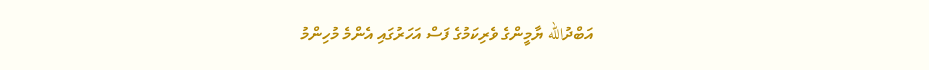އަބްދުالله ޔާމީންގެ ވެރިކަމުގެ ފަސް އަހަރުގައި އެންމެ މުހިންމު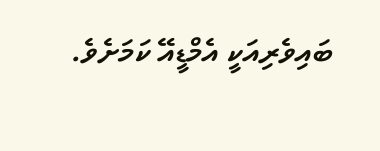ބައިވެރިއަކީ އެމްޑީއޭ ކަމަށެވެ.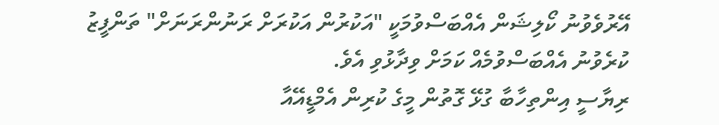އޭރުވެވުނު ކޯލިޝަން އެއްބަސްވުމަކީ "އަކުރުން އަކުރަށް ރަނުންރަނަށް" ތަންފީޒު ކުރެވުނު އެއްބަސްވުމެއް ކަމަށް ވިދާޅުވި އެވެ.
ރިޔާސީ އިންތިހާބާ ގުޅޭ ގޮތުން މީގެ ކުރިން އެމްޑީއޭއާ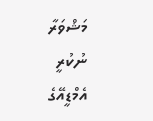މަޝްވަރާ ނުކުރީ އެމްޑީއޭގެ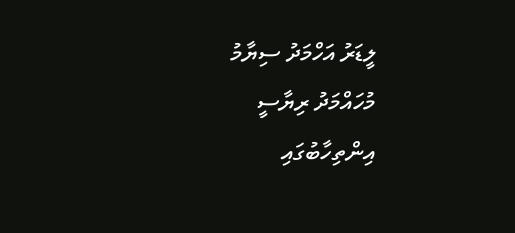ލީޑަރު އަހްމަދު ސިޔާމު މުހައްމަދު ރިޔާސީ އިންތިހާބުގައި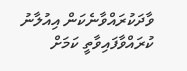ވާދަކުރައްވާނެކަން އިއުލާނު ކުރައްވާފައިވާތީ ކަމަށް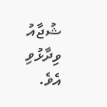ޝުޖާއު ވިދާޅުވި އެވެ.